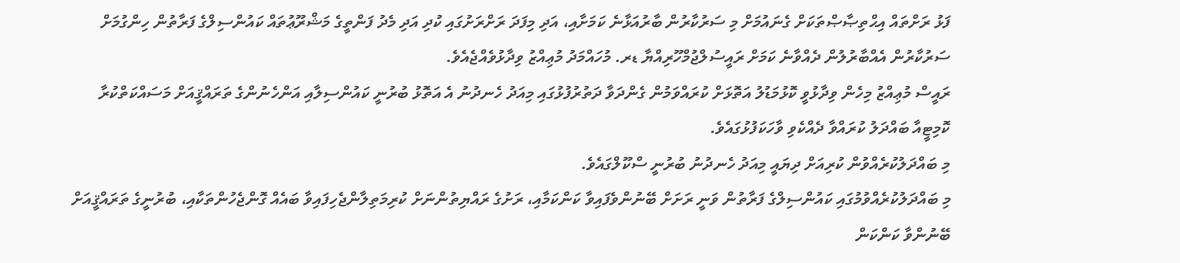ފަޅު ރަށްތައް އިޙްތިޞާޞްތަކަށް ގެނައުމަށް މި ސަރުކާރުން ބާރުއަޅާނެ ކަމަށާއި، އަދި މިފަދަ ރަށްރަށުގައި ކުދި އަދި މެދު ފަންތީގެ މަޝްރޫޢުތައް ކައުންސިލްގެ ފަރާތުން ހިންގުމަށް ސަރުކާރުން އެއްބާރުލުން ދެއްވާނެ ކަމަށް ރައީސުލްޖުމްހޫރިއްޔާ ޑރ. މުހައްމަދު މުޢިއްޒު ވިދާޅުވެއްޖެއެވެ.
ރައީސް މުޢިއްޒު މިހެން ވިދާޅުވީ ކޮޅުމަޑުލު އަތޮޅަށް ކުރައްވަމުން ގެންދަވާ ދަތުރުފުޅުގައި މިއަދު ހެނދުނު އެ އަތޮޅު ބުރުނީ ކައުންސިލާއި އަންހެނުންގެ ތަރައްޤީއަށް މަސައްކަތްކުރާ ކޮމިޓީއާ ބައްދަލު ކުރައްވާ ދެއްކެވި ވާހަކަފުޅުގައެވެ.
މި ބައްދަލުކުރެއްވުން ކުރިއަށް ދިޔައީ މިއަދު ހެނދުނު ބުރުނީ ސްކޫލްގައެވެ.
މި ބައްދަލުކުރެއްވުމުގައި ކައުންސިލްގެ ފަރާތުން ވަނީ ރަށަށް ބޭނުންވެފައިވާ ކަންކަމާއި، ރަށުގެ ރައްޔިތުންނަށް ކުރިމަތިލާންޖެހިފައިވާ ބައެއް ގޮންޖެހުންތަކާއި، ބުރުނީގެ ތަރައްޤީއަށް ބޭނުންވާ ކަންކަން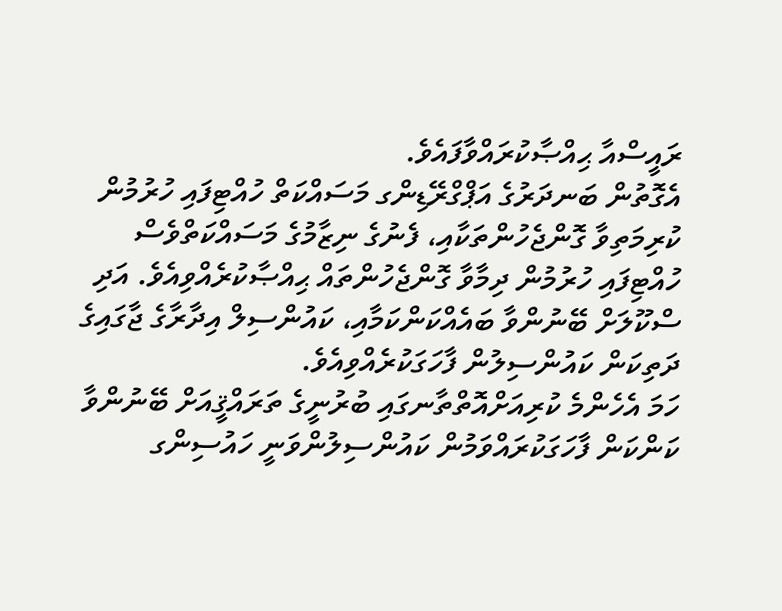ރައީސްއާ ޙިއްޞާކުރައްވާފައެވެ.
އެގޮތުން ބަނދަރުގެ އަޕްގްރޭޑިންގ މަސައްކަތް ހުއްޓިފައި ހުރުމުން ކުރިމަތިވާ ގޮންޖެހުންތަކާއި، ފެނުގެ ނިޒާމުގެ މަސައްކަތްވެސް ހުއްޓިފައި ހުރުމުން ދިމާވާ ގޮންޖެހުންތައް ޙިއްޞާކުރެއްވިއެވެ. އަދި ސްކޫލަށް ބޭނުންވާ ބައެއްކަންކަމާއި، ކައުންސިލް އިދާރާގެ ޖާގައިގެ ދަތިކަން ކައުންސިލުން ފާހަގަކުރެއްވިއެވެ.
ހަމަ އެހެންމެ ކުރިއަށްއޮތްތާނގައި ބުރުނީގެ ތަރައްޤީއަށް ބޭނުންވާ ކަންކަން ފާހަގަކުރައްވަމުން ކައުންސިލުންވަނީ ހައުސިންގ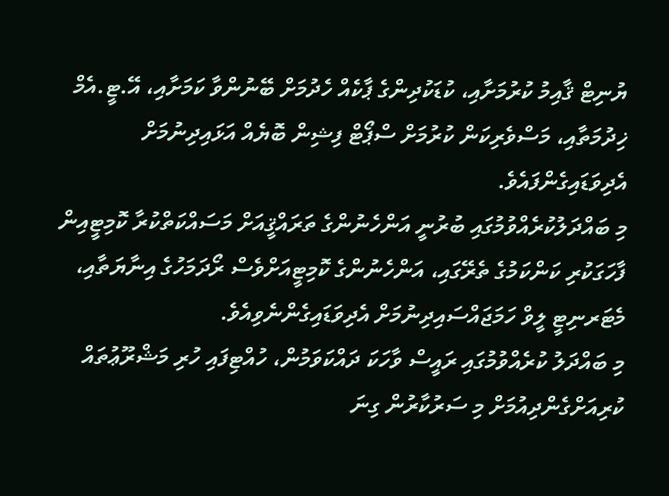ޔުނިޓް ޤާއިމު ކުރުމަށާއި، ކުޑަކުދިންގެ ޕާކެއް ހެދުމަށް ބޭނުންވާ ކަމަށާއި، އޭ.ޓީ.އެމް ޚިދުމަތާއި، މަސްވެރިކަން ކުރުމަށް ސްޕޯޓް ފިޝިން ބޮޔެއް އަޅައިދިނުމަށް އެދިވަޑައިގެންފައެވެ.
މި ބައްދަލުކުރެއްވުމުގައި ބުރުނީ އަންހެނުންގެ ތަރައްޤީއަށް މަސައްކަތްކުރާ ކޮމިޓީއިން ފާހަގަކުރި ކަންކަމުގެ ތެރޭގައި، އަންހެނުންގެ ކޮމިޓީއަށްވެސް ރޯދަމަހުގެ އިނާޔަތާއި، މެޓަރނިޓީ ލީވް ހަމަޖައްސައިދިނުމަށް އެދިވަޑައިގެންނެވިއެވެ.
މި ބައްދަލު ކުރެއްވުމުގައި ރައީސް ވާހަކަ ދައްކަވަމުން، ހުއްޓިފައި ހުރި މަޝްރޫޢުތައް ކުރިއަށްގެންދިއުމަށް މި ސަރުކާރުން ގިނަ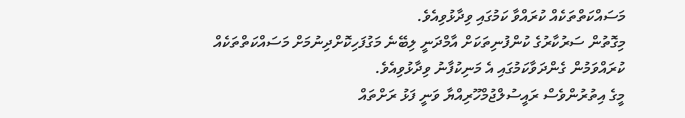މަސައްކަތްތަކެއް ކުރައްވާ ކަމުގައި ވިދާޅުވިއެވެ.
މިގޮތުން ސަރުކާރުގެ ކުންފުނިތަކަށް އާމްދަނީ ލިބޭނެ މަގުފަހިކޮށްދިނުމަށް މަސައްކަތްތަކެއް ކުރައްވަމުން ގެންދަވާކަމުގައި އެ މަނިކުފާނު ވިދާޅުވިއެވެ.
މީގެ އިތުރުންވެސް ރައީސުލްޖުމްހޫރިއްޔާ ވަނީ ފަޅު ރަށްތައް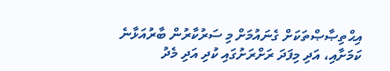އިޙްތިޞާޞްތަކަށް ގެނައުމަށް މި ސަރުކާރުން ބާރުއަޅާނެ ކަމަށާއި، އަދި މިފަދަ ރަށްރަށުގައި ކުދި އަދި މެދު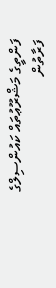ފަންތީގެ މަޝްރޫޢުތައް ކައުންސިލްގެ ފަރާތުން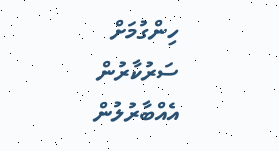ހިންގުމަށް ސަރުކާރުން އެއްބާރުލުން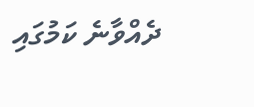ދެއްވާނެ ކަމުގައި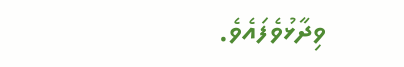ވިދާޅުވެފައެވެ.